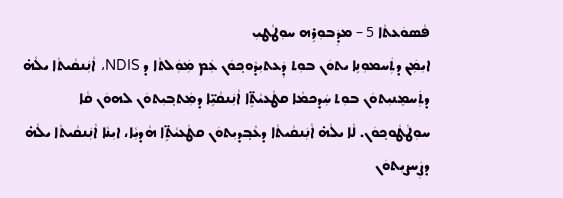ܦܵܣܘܿܥܬܵܐ 5 – ܡܕܲܒܘܼܪܹܗ ܚܘܼܛܵܛܝܼ
ܐܝܼܡܲܢ ܕܬܲܚܡܘܼܢܹܐ ܝܬܘܿܢ ܒܘܼܬ ܕܲܥܬܝܼܕܵܘܟ݂ܘܿܢ ܥܲܡ ܡܲܘܲܠܬܵܐ ܕ NDIS، ܐܵܢܲܢܩܵܝܬܵܐ ܝܠܵܗ̇ ܕܬܲܚܡܸܢܝܼܬܘܿܢ ܒܘܼܬ ܚܲܕܟܡܵܐ ܩܛܵܥܝܵܬܹ̈ܐ ܐܵܢܲܢܩܵܝܹ̈ܐ ܕܡܲܬܒ݂ܝܼܬܘܿܢ ܠܗܘܿܢ ܩܵܐ ܚܘܼܛܵܛܵܘܟ݂ܘܿܢ. ܠܵܐ ܝܠܵܗ̇ ܐܵܢܲܢܩܵܝܬܵܐ ܕܥܵܒ݂ܕܝܼܬܘܿܢ ܩܛܵܥܝܵܬܹ̈ܐ ܗܵܕܝܼܵܐ، ܐܝܼܢܵܐ ܐܵܢܲܢܩܵܝܬܵܐ ܝܠܵܗ̇ ܕܨܲܚܨܝܼܬܘܿܢ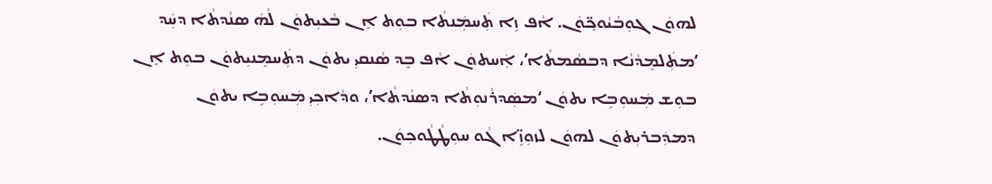ܠܗܘܿܢ ܓܘܼܒܵܝܵܘܟ݂̈ܘܿܢ. ܐܵܦ ܙܹܐ ܬܲܚܡܲܢܬܵܐ ܒܘܼܬ ܐܸܢ ܒܵܥܝܼܬܘܿܢ ܠܵܗܿ ܣܢܵܕܬܵܐ ܕܚܲܕ ‘ܡܬܲܠܡܸܕܵܢܵܐ ܕܒܣܵܡܬܵܐ’، ܐܲܚܬܘܿܢ ܐܵܦ ܒܸܕ ܣܵܢܩܝܼ ܝܬܘܿܢ ܕܬܲܚܡܸܢܝܼܬܘܿܢ ܒܘܼܬ ܐܸܢ ܒܘܼܫ ܡܲܚܘܼܒܹܐ ܝܬܘܿܢ ‘ܡܣܲܕܪܵܢܘܼܬܵܐ ܕܣܢܵܕܬܵܐ’، ܘܕܵܐܟܼܝܼ ܡܲܚܘܼܒܹܐ ܝܬܘܿܢ ܕܡܕܲܒܪܝܼܬܘܿܢ ܠܗܘܿܢ ܠܙܘܼܙܹ̈ܐ ܓܵܘ ܚܘܼܛܵܛܵܘܟܼܘܿܢ.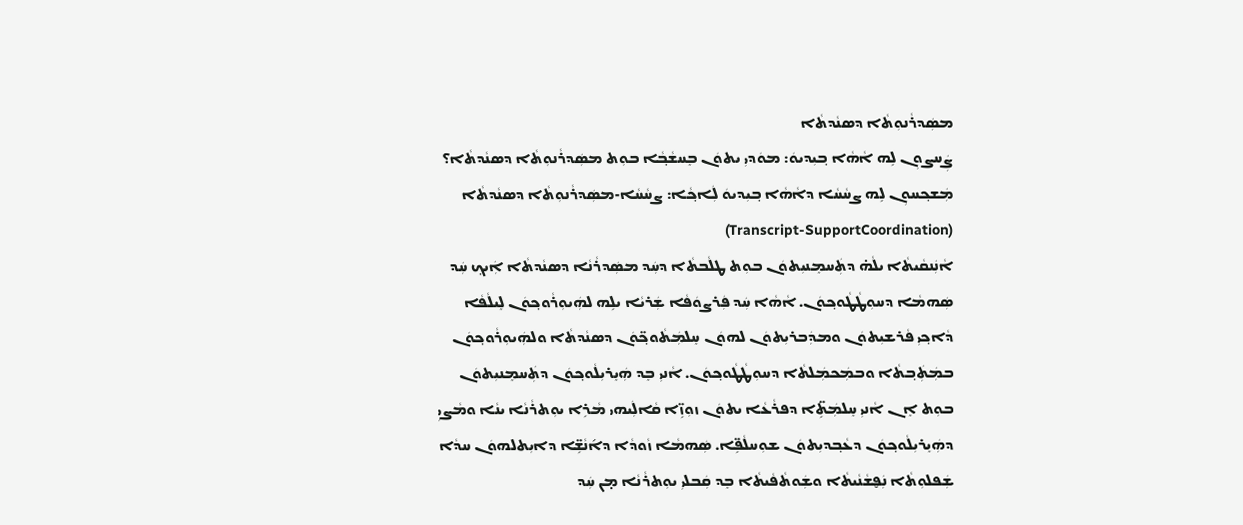ܡܣܲܕܪܵܢܘܼܬܵܐ ܕܣܢܵܕܬܵܐ
ܨܲܚܨܘܼܢ ܠܹܗ ܐܵܗܵܐ ܒ݂ܝܼܕܝܘܿ: ܡܘܿܕܝܼ ܝܬܘܿܢ ܒܸܚܫܵܒ݂ܵܐ ܒܘܼܬ ܡܣܲܕܪܵܢܘܼܬܵܐ ܕܣܢܵܕܬܵܐ؟
ܡܲܫܟ݂ܚܘܼܢ ܠܹܗ ܨܚܵܚܵܐ ܕܐܵܗܵܐ ܒ݂ܝܼܕܝܘܿ ܠܲܐܟ݂ܵܐ: ܨܚܵܚܵܐ-ܡܣܲܕܪܵܢܘܼܬܵܐ ܕܣܢܵܕܬܵܐ (Transcript-SupportCoordination)
ܐܵܢܲܢܩܵܝܬܵܐ ܝܠܵܗ̇ ܕܬܲܚܡܸܢܝܼܬܘܿܢ ܒܘܼܬ ܛܠܵܒܬܵܐ ܕܚܲܕ ܡܣܲܕܪܵܢܵܐ ܕܣܢܵܕܬܵܐ ܐܲܝܟ݂ ܚܲܕ ܣܲܗܡܵܐ ܕܚܘܼܛܵܛܵܘܟ݂ܘܿܢ. ܐܵܗܵܐ ܚܲܕ ܦܲܪܨܘܿܦܵܐ ܫܲܪܝܵܐ ܝܠܹܗ ܠܗܲܝܘܼܪܵܘܟ݂ܘܿܢ ܠܸܝܠܵܦܵܐ ܕܵܐܟ݂ܝܼ ܦܵܪܫܝܼܬܘܿܢ ܘܡܕܲܒܪܝܼܬܘܿܢ ܠܗܘܿܢ ܚܸܠܡܲܬܵܘܟ݂̈ܘܿܢ ܕܣܢܵܕܬܵܐ ܘܠܗܲܝܘܼܪܵܘܟ݂ܘܿܢ ܒܡܲܬܲܒ݂ܬܵܐ ܘܒܡܲܟܡܲܠܬܵܐ ܕܚܘܼܛܵܛܵܘܟ݂ܘܿܢ. ܐܵܢܝܼ ܒܸܕ ܗܲܝܸܪܝܼܠܵܘܟ݂ܘܿܢ ܕܬܲܚܡܸܢܝܼܬܘܿܢ ܒܘܼܬ ܐܸܢ ܐܵܢܝܼ ܚܸܠܡܲܬܹ̈ܐ ܕܦܪܵܥܵܐ ܝܬܘܿܢ ܙܘܼܙܹ̈ܐ ܩܵܐܠܲܝܗܝ ܡܵܪܹܐ ܝܘܼܬܪܵܢܵܐ ܝܢܵܐ ܘܡܵܨܝܼ ܕܗܲܝܸܪܝܼܠܵܘܟ݂ܘܿܢ ܕܥܵܒ݂ܕܝܼܬܘܿܢ ܫܘܼܚܠܵܦܹ̈ܐ. ܣܲܗܡܵܐ ܙܵܘܕܵܐ ܕܐ݇ܢܵܫܹ̈ܐ ܕܐܝܼܬܠܗܘܿܢ ܚܕܵܐ ܫܲܦܠܘܼܬܵܐ ܢܲܦ̮ܫܵܢܵܝܬܵܐ ܘܫܲܘܬܵܦܵܝܬܵܐ ܒܸܕ ܩܲܒܠܝܼ ܝܘܼܬܪܵܢܵܐ ܡ̣ܢ ܚܲܕ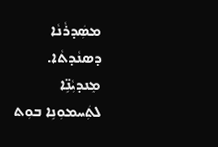ܡܣܲܕܪܵܢܵܐ ܕܣܢܵܕܬܵܐ.
ܡܸܢܕܝܼܵܢܹ̈ܐ ܠܬܲܚܡܘܼܢܹܐ ܒܘܼܬ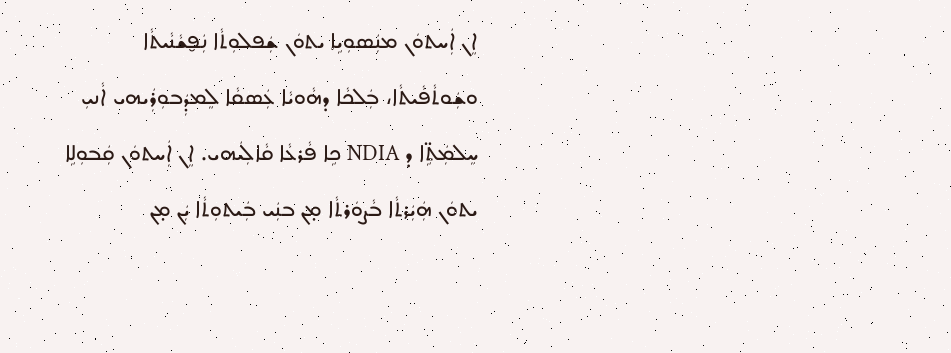ܐܸܢ ܐܲܚܬܘܿܢ ܡܢܲܣܘܼܝܹܐ ܝܬܘܿܢ ܫܲܦܠܘܼܬܵܐ ܢܲܦ̮ܫܵܢܵܝܬܵܐ ܘܫܲܘܬܵܦܵܝܬܵܐ، ܒܲܠܟܵܐ ܕܗܵܘܝܵܐ ܥܲܣܩܵܐ ܠܸܡܕܲܒܘܼܪܲܝܗܝ ܐܵܢܝܼ ܚܸܠܡܲܬܹ̈ܐ ܕ NDIA ܟܹܐ ܦܵܪܥܵܐ ܩܵܐܠܲܝܗܝ. ܐܸܢ ܐܲܚܬܘܿܢ ܩܲܒܘܼܠܹܐ ܝܬܘܿܢ ܗܲܝܲܪܬܵܐ ܒܵܨܘܿܪܬܵܐ ܡ̣ܢ ܒܢܲܝ ܒܲܝܬܘܼܬܵܐ ܝܲܢ ܡ̣ܢ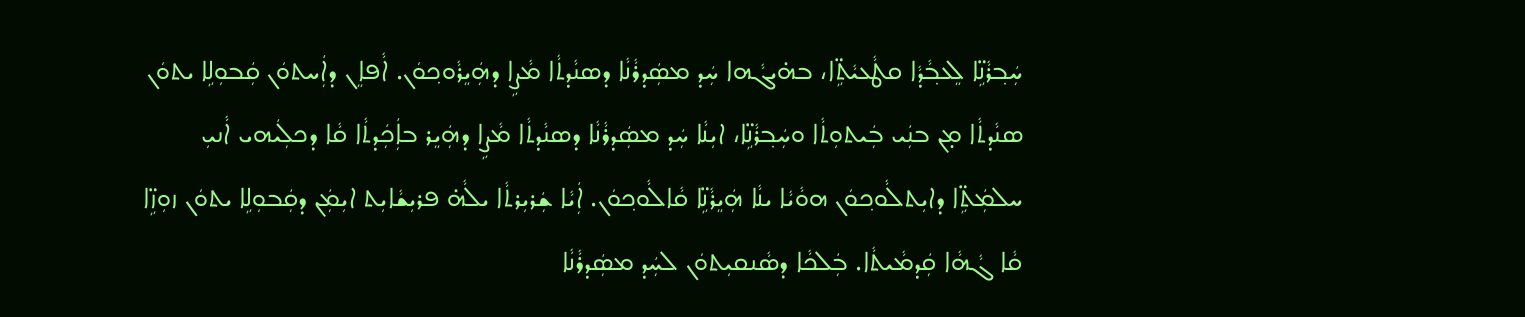ܚܲܒ݂ܪܵܢܹ̈ܐ ܠܸܥܒ݂ܵܕܵܐ ܩܛܵܥܝܵܬܹ̈ܐ، ܒܗ̇ܝܓܵܗܐ ܚܲܕ ܡܣܲܕܪܵܢܵܐ ܕܣܢܵܕܬܵܐ ܡܵܨܹܐ ܕܗܲܝܸܪܵܘܟ݂ܘܿܢ. ܐܵܦܐܸܢ ܕܐܲܚܬܘܿܢ ܩܲܒܘܼܠܹܐ ܝܬܘܿܢ ܣܢܵܕܬܵܐ ܡ̣ܢ ܒܢܲܝ ܒܲܝܬܘܼܬܵܐ ܘܚܲܒ݂ܪܵܢܹ̈ܐ، ܐܝܼܢܵܐ ܚܲܕ ܡܣܲܕܪܵܢܵܐ ܕܣܢܵܕܬܵܐ ܡܵܨܹܐ ܕܗܲܝܸܪ ܒܐܲܟܲܕܬܵܐ ܩܵܐ ܕܟܠܲܝܗܝ ܐܵܢܝܼ ܚܠܡܲܬܹ̈ܐ ܕܐܝܼܬܠܵܘܟ݂ܘܿܢ ܗܘܵܝܵܐ ܝܢܵܐ ܗܲܝܸܪܵܢܹ̈ܐ ܩܵܐܠܵܘܟ݂ܘܿܢ. ܐܲܝܵܐ ܫܲܪܝܼܪܬܵܐ ܝܠܵܗ̇ ܦܪܝܼܫܵܐܝܼܬ ܐܝܼܡܲܢ ܕܩܲܒܘܼܠܹܐ ܝܬܘܿܢ ܙܘܼܙܹ̈ܐ ܩܵܐ ܓܵܗܵܐ ܩܲܕܡܵܝܬܵܐ. ܒܲܠܟܵܐ ܕܣܵܢܩܝܼܬܘܿܢ ܠܚܲܕ ܡܣܲܕܪܵܢܵܐ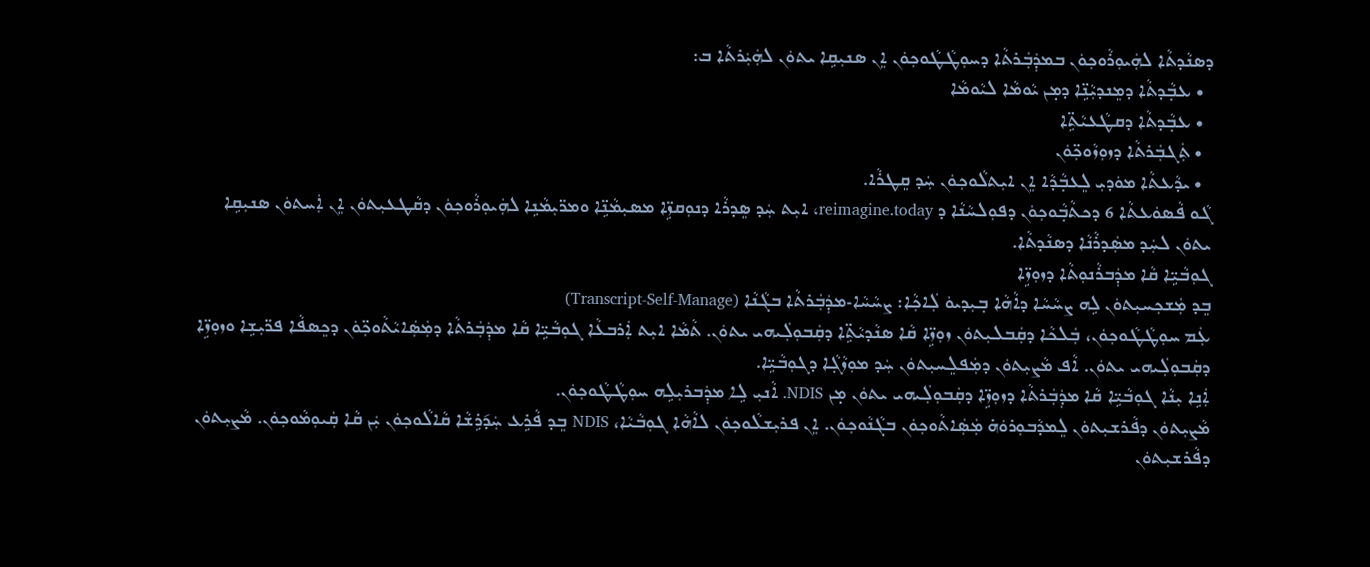ܕܣܢܵܕܬܵܐ ܠܗܲܝܘܼܪܵܘܟ݂ܘܿܢ ܒܡܕܲܒܲܪܬܵܐ ܕܚܘܼܛܵܛܵܘܟ݂ܘܿܢ ܐܸܢ ܣܢܝܼܩܹܐ ܝܬܘܿܢ ܠܗܲܝܲܪܬܵܐ ܒ:
  • ܥܒ݂ܵܕܬܵܐ ܕܡܸܢܕܝܼܵܢܹ̈ܐ ܕܡ̣ܢ ܝܵܘܡܵܐ ܠܝܵܘܡܵܐ
  • ܥܒ݂ܵܕܬܵܐ ܕܩܛܵܥܝܵܬܹ̈ܐ
  • ܬܲܓܒܲܪܬܵܐ ܕܙܘܼܙܵܘܟ݂̈ܘܿܢ
  • ܝܕܵܥܬܵܐ ܡܘܿܕܝܼ ܠܸܥܒ݂ܵܕܵܐ ܐܸܢ ܐܝܼܬܠܵܘܟ݂ܘܿܢ ܚܲܕ ܩܸܛܪܵܐ.
ܓܵܘ ܦܵܣܘܿܥܬܵܐ 6 ܕܟܬܵܒ݂ܵܘܟ݂ܘܿܢ ܕܦܘܼܠܚܵܢܵܐ ܕ reimagine.today، ܐܝܼܬ ܚܲܕ ܣܸܕܪܵܐ ܕܢܘܼܩܙܹ̈ܐ ܡܣܝܼܡܵܢܹ̈ܐ ܘܡܪ̈ܝܼܡܵܢܹܐ ܠܗܲܝܘܼܪܵܘܟ݂ܘܿܢ ܕܩܵܛܥܝܼܬܘܿܢ ܐܸܢ ܐܲܚܬܘܿܢ ܣܢܝܼܩܹܐ ܝܬܘܿܢ ܠܚܲܕ ܡܣܲܕܪܵܢܵܐ ܕܣܢܵܕܬܵܐ.
ܓܘܼܒܵܝܹ̈ܐ ܩܵܐ ܡܕܲܒܪܵܢܘܼܬܵܐ ܕܙܘܼܙܹ̈ܐ
ܒܸܕ ܡܲܫܟ݂ܚܝܼܬܘܿܢ ܠܹܗ ܨܚܵܚܵܐ ܕܐܵܗܵܐ ܒ݂ܝܼܕܝܘܿ ܠܲܐܟ݂ܵܐ: ܨܚܵܚܵܐ-ܡܕܲܒܲܪܬܵܐ ܒܓܵܢܵܐ (Transcript-Self-Manage)
ܥܲܡ ܚܘܼܛܵܛܵܘܟ݂ܘܿܢ، ܒܲܠܟܵܐ ܕܩܲܒܠܝܼܬܘܿܢ ܙܘܼܙܹ̈ܐ ܩܵܐ ܣܢܵܕܝܵܬܹ̈ܐ ܕܩܲܒܘܼܠܲܝܗܝ ܝܬܘܿܢ. ܬܵܡܵܐ ܐܝܼܬ ܐܲܪܒܥܵܐ ܓܘܼܒܵܝܹ̈ܐ ܩܵܐ ܡܕܲܒܲܪܬܵܐ ܕܡܲܣܲܐܝܵܬܵܘܟ݂̈ܘܿܢ ܕܟܸܣܦܵܐ ܦܪ̈ܝܼܫܹܐ ܘܙܘܼܙܹ̈ܐ ܕܩܲܒܘܼܠܲܝܗܝ ܝܬܘܿܢ. ܐܵܦ ܡܵܨܝܼܬܘܿܢ ܕܡܲܦܠܸܚܝܼܬܘܿܢ ܚܲܕ ܡܘܼܙܵܓ݂ܵܐ ܕܓܘܼܒܵܝܹ̈ܐ.
ܐܲܢܹܐ ܝܼܢܵܐ ܓܘܼܒܵܝܹ̈ܐ ܩܵܐ ܡܕܲܒܲܪܬܵܐ ܕܙܘܼܙܹ̈ܐ ܕܩܲܒܘܼܠܲܝܗܝ ܝܬܘܿܢ ܡ̣ܢ NDIS. ܐܵܢܝܼ ܠܹܐ ܡܕܲܒܪܝܼܠܹܗ ܚܘܼܛܵܛܵܘܟ݂ܘܿܢ.
ܡܵܨܝܼܬܘܿܢ ܕܦܵܪܫܝܼܬܘܿܢ ܠܸܡܕܵܒܘܼܪܘܿܗ̇ ܡܲܣܲܐܬܵܘܟ݂ܘܿܢ ܒܓܵܢܵܘܟ݂ܘܿܢ. ܐܸܢ ܦܪܝܼܫܠܵܘܟ݂ܘܿܢ ܠܐܵܗܵܐ ܓܘܼܒܵܝܵܐ، NDIS ܒܸܕ ܦܵܪܹܥ ܚܲܕ݇ܪܹܫܵܐ ܩܵܐܠܵܘܟ݂ܘܿܢ ܝܲܢ ܩܵܐ ܩܲܝܘܼܡܵܘܟ݂ܘܿܢ. ܡܵܨܝܼܬܘܿܢ ܕܦܵܪܫܝܼܬܘܿܢ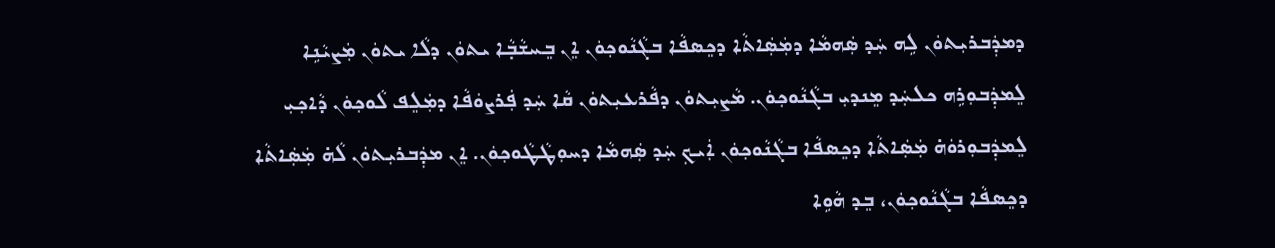ܕܡܕܲܒܪܝܼܬܘܿܢ ܠܹܗ ܚܲܕ ܣܲܗܡܵܐ ܕܡܲܣܲܐܬܵܐ ܕܟܸܣܦܵܐ ܒܓܵܢܵܘܟ݂ܘܿܢ ܐܸܢ ܒܸܚܫܵܒ݂ܵܐ ܝܬܘܿܢ ܕܠܵܐ ܝܬܘܿܢ ܡܲܨܝܵܢܹܐ ܠܸܡܕܲܒܘܼܪܹܗ ܟܠܚܲܕ ܡܸܢܕܝܼ ܒܓܵܢܵܘܟ݂ܘܿܢ. ܡܵܨܝܼܬܘܿܢ ܕܦܵܪܥܝܼܬܘܿܢ ܩܵܐ ܚܲܕ ܦܲܪܨܘܿܦܵܐ ܕܡܲܠܸܦ ܠܵܘܟ݂ܘܿܢ ܕܵܐܟ݂ܝܼ ܠܸܡܕܲܒܘܼܪܘܿܗ̇ ܡܲܣܲܐܬܵܐ ܕܟܸܣܦܵܐ ܒܓܵܢܵܘܟ݂ܘܿܢ ܐܲܝܟ݂ ܚܲܕ ܣܲܗܡܵܐ ܕܚܘܼܛܵܛܵܘܟ݂ܘܿܢ. ܐܸܢ ܡܕܲܒܪܝܼܬܘܿܢ ܠܵܗ̇ ܡܲܣܲܐܬܵܐ ܕܟܸܣܦܵܐ ܒܓܵܢܵܘܟ݂ܘܿܢ، ܒܸܕ ܗܵܘܹܐ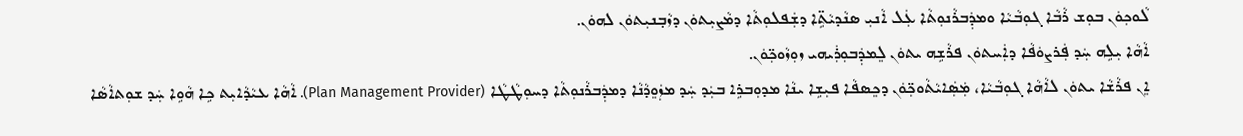ܠܵܘܟ݂ܘܿܢ ܒܘܼܫ ܪܵܒܵܐ ܓܘܼܒܵܝܵܐ ܘܡܕܲܒܪܵܢܘܼܬܵܐ ܥܲܠ ܐܵܢܝܼ ܣܢܵܕܝܵܬܹ̈ܐ ܕܫܲܦܠܘܼܬܵܐ ܕܡܵܨܝܼܬܘܿܢ ܕܙܵܒ݂ܢܝܼܬܘܿܢ ܠܗܘܿܢ.
ܐܵܗܵܐ ܝܼܠܹܗ ܚܲܕ ܦܲܪܨܘܿܦܵܐ ܕܐܲܚܬܘܿܢ ܦܪܵܫܹܗ ܝܬܘܿܢ ܠܸܡܕܲܒܘܼܪܲܝܗܝ ܙܘܼܙܵܘܟ݂̈ܘܿܢ.
ܐܸܢ ܦܪܵܫܵܐ ܝܬܘܿܢ ܠܐܵܗܵܐ ܓܘܼܒܵܝܵܐ، ܡܲܣܲܐܝܵܬܵܘܟ݂̈ܘܿܢ ܕܟܸܣܦܵܐ ܦܝܼܫܹܐ ܝܢܵܐ ܡܕܘܼܒܪܹܐ ܒܝܲܕ ܚܲܕ ܡܙܲܘܸܕܵܢܵܐ ܕܡܕܲܒܪܵܢܘܼܬܵܐ ܕܚܘܼܛܵܛܵܐ (Plan Management Provider). ܐܵܗܵܐ ܥܝܵܕܵܐܝܼܬ ܟܹܐ ܗܵܘܹܐ ܚܲܕ ܫܘܼܬܐܵܣܵܐ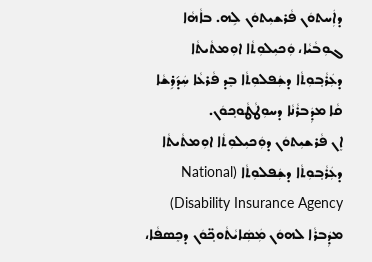ܕܐܲܚܬܘܿܢ ܦܵܪܫܝܼܬܘܿܢ ܠܹܗ. ܒܐܵܗܵܐ ܓܘܼܒܵܝܵܐ، ܘܲܟܝܼܠܘܼܬܵܐ ܐܘܼܡܬܵܝܬܵܐ ܕܥܲܪܵܒ݂ܘܼܬܵܐ ܕܫܲܦܠܘܼܬܵܐ ܒܸܕ ܦܵܪܥܵܐ ܚܲܕ݇ܪܹܫܵܐ ܩܵܐ ܡܕܲܒܪܵܢܵܐ ܕܚܘܼܛܵܛܵܘܟ݂ܘܿܢ.
ܐܸܢ ܦܵܪܫܝܼܬܘܿܢ ܕܘܲܟܝܼܠܘܼܬܵܐ ܐܘܼܡܬܵܝܬܵܐ ܕܥܲܪܵܒ݂ܘܼܬܵܐ ܕܫܲܦܠܘܼܬܵܐ (National Disability Insurance Agency) ܡܕܲܒܪܵܐ ܠܗܘܿܢ ܡܲܣܲܐܝܵܬܵܘܟ݂̈ܘܿܢ ܕܟܸܣܦܵܐ،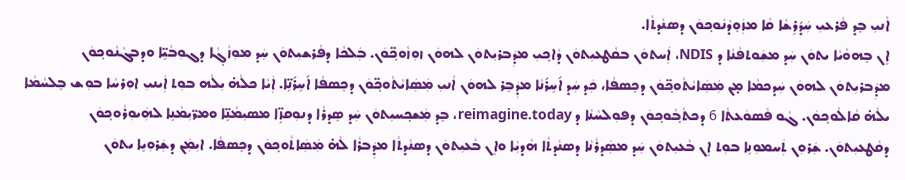ܐܵܢܝܼ ܒܸܕ ܦܵܪܥܝܼ ܚܲܕ݇ܪܹܫܵܐ ܩܵܐ ܡܙܲܘܸܕܵܢܵܘܟ݂ܘܿܢ ܕܣܢܵܕܬܵܐ.
ܐܸܢ ܒܸܗܘܵܝܵܐ ܝܬܘܿܢ ܚܲܕ ܡܫܲܘܬܦܵܢܵܐ ܕ NDIS، ܐܲܚܬܘܿܢ ܒܩܵܛܥܝܼܬܘܿܢ ܕܵܐܟ݂ܝܼ ܡܕܲܒܪܝܼܬܘܿܢ ܠܗܘܿܢ ܙܘܼܙܵܘܟ݂̈ܘܿܢ. ܒܲܠܟܵܐ ܕܦܵܪܫܝܼܬܘܿܢ ܚܲܕ ܡܘܼܙܵܓ݂ܵܐ ܕܓܘܼܒܵܝܹ̈ܐ ܘܕܒܓܵܢܵܘܟ݂ܘܿܢ ܡܕܲܒܪܝܼܬܘܿܢ ܠܗܘܿܢ ܚܲܕܟܡܵܐ ܡ̣ܢ ܡܲܣܲܐܝܵܬܵܘܟ݂̈ܘܿܢ ܕܟܸܣܦܵܐ، ܟܲܕ ܚܲܕ ܐ݇ܚܹܪ݇ܢܵܐ ܡܕܲܒܸܪ ܠܗܘܿܢ ܐܵܢܝܼ ܡܲܣܲܐܝܵܬܵܘܟ݂̈ܘܿܢ ܕܟܸܣܦܵܐ ܐ݇ܚܹܪ݇ܢܹ̈ܐ. ܐܲܝܵܐ ܟܠܵܗ̇ ܝܼܠܵܗ ܒܘܼܬ ܐܲܝܢܝܼ ܐܘܼܪܚܵܐ ܒܘܼܫ ܒܸܠܚܵܡܵܐ ܝܠܵܗ̇ ܩܵܐܠܵܘܟ݂ܘܿܢ. ܓܵܘ ܦܵܣܘܿܥܬܵܐ 6 ܕܟܬܵܒ݂ܵܘܟ݂ܘܿܢ ܕܦܘܼܠܚܵܢܵܐ ܕ reimagine.today، ܒܸܕ ܡܲܫܟ݂ܚܝܼܬܘܿܢ ܚܲܕ ܣܸܕܪܵܐ ܕܢܘܼܩܙܹ̈ܐ ܡܣܝܼܡܵܢܹ̈ܐ ܘܡܪ̈ܝܼܡܵܢܹܐ ܠܗܲܝܘܼܪܵܘܟ݂ܘܿܢ ܕܩܵܛܥܝܼܬܘܿܢ. ܫܲܪܘܼܢ ܬܲܚܡܘܼܢܹܐ ܒܘܼܬ ܐܸܢ ܒܵܥܝܼܬܘܿܢ ܚܲܕ ܡܣܲܕܪܵܢܵܐ ܕܣܢܵܕܬܵܐ ܗܵܕܝܼܵܐ ܘܐܸܢ ܒܵܥܝܼܬܘܿܢ ܕܣܢܵܕܬܵܐ ܡܕܲܒܪܵܐ ܠܵܗ̇ ܡܲܣܲܐܬܵܘܟ݂ܘܿܢ ܕܟܸܣܦܵܐ. ܐܝܼܡܲܢ ܕܫܲܪܘܼܝܹܐ ܝܬܘܿܢ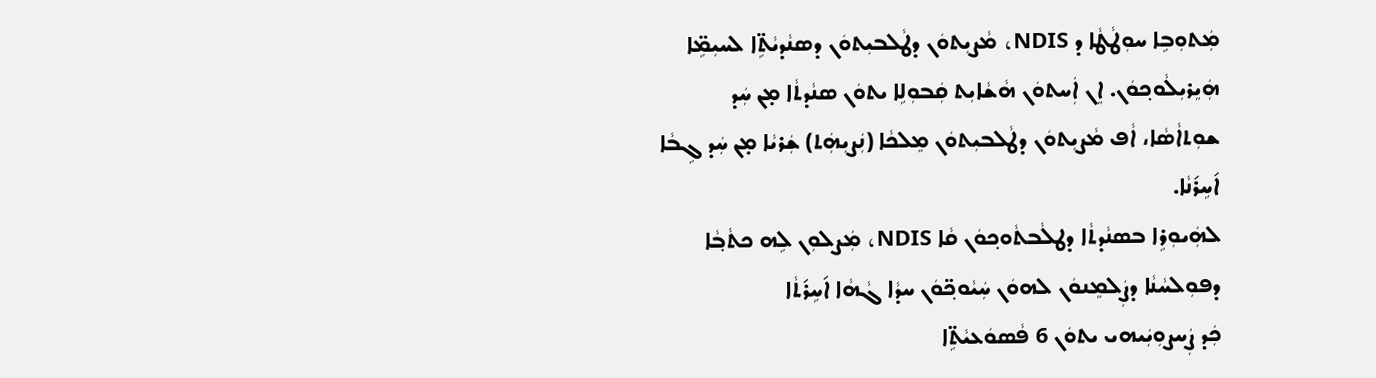ܡܲܬܘܼܒܹܐ ܚܘܼܛܵܛܵܐ ܕ NDIS، ܡܵܨܝܼܬܘܿܢ ܕܛܵܠܒܝܼܬܘܿܢ ܕܣܢܵܕܝܵܬܹ̈ܐ ܠܚܝܼܡܹ̈ܐ ܗܲܝܸܪܝܼܠܵܘܟ݂ܘܿܢ. ܐܸܢ ܐܲܚܬܘܿܢ ܗܵܫܵܐܝܼܬ ܩܲܒܘܼܠܹܐ ܝܬܘܿܢ ܣܢܵܕܬܵܐ ܡ̣ܢ ܚܲܕ ܫܘܼܬܐܵܣܵܐ، ܐܵܦ ܡܵܨܝܼܬܘܿܢ ܕܛܵܠܒܝܼܬܘܿܢ ܡܸܠܟܵܐ (ܢܲܨܝܼܗܲܬ) ܫܲܪܝܵܐ ܡ̣ܢ ܚܲܕ ܓܹܒܵܐ ܐ݇ܚܹܪ݇ܢܵܐ.
ܠܗܲܝܘܼܪܹܐ ܒܣܢܵܕܬܵܐ ܕܛܠܵܒܬܵܘܟ݂ܘܿܢ ܩܵܐ NDIS، ܡܲܨܠܘܼܢ ܠܹܗ ܟܬܵܒ݂ܵܐ ܕܦܘܼܠܚܵܢܵܐ ܕܨܲܠܡܸܢܘܿܢ ܠܗܘܿܢ ܚܲܝܵܘܟ݂̈ܘܿܢ ܚܕܵܐ ܓܵܗܵܐ ܐ݇ܚܹܪ݇ܬܵܐ
ܟܲܕ ܨܲܚܨܘܼܝܲܝܗܝ ܝܬܘܿܢ 6 ܦܵܣܘܿܥܝܵܬܹ̈ܐ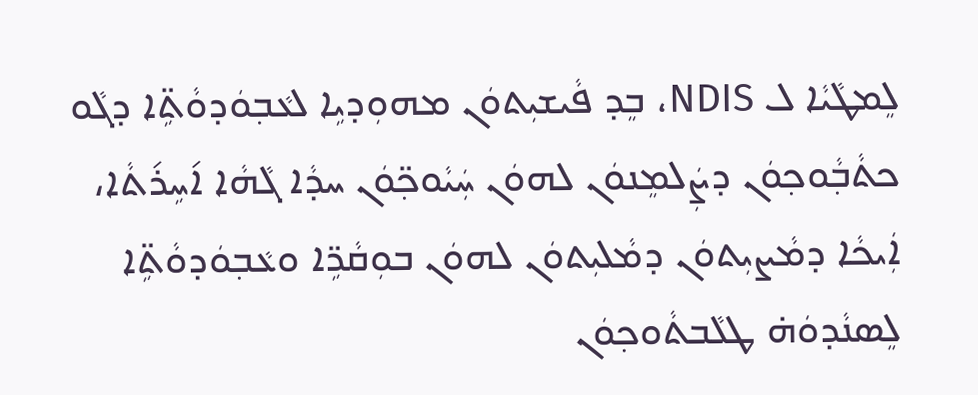ܠܸܡܛܵܝܵܐ ܠ NDIS، ܒܸܕ ܦܵܝܫܝܼܬܘܿܢ ܡܗܘܼܕܝܹܐ ܠܥܵܒ݂ܘܿܕܘܵܬܹ̈ܐ ܕܓܵܘ ܟܬܵܒ݂ܵܘܟ݂ܘܿܢ ܕܨܲܠܡܸܢܘܿܢ ܠܗܘܿܢ ܚܲܝܵܘܟ݂̈ܘܿܢ ܚܕܵܐ ܓܵܗܵܐ ܐ݇ܚܹܪ݇ܬܵܐ، ܐܲܝܟܵܐ ܕܡܵܨܝܼܬܘܿܢ ܕܡܵܠܝܼܬܘܿܢ ܠܗܘܿܢ ܒܘܼܩܵܪܹ̈ܐ ܘܥܵܒ݂ܘܿܕܘܵܬܹ̈ܐ ܠܸܣܢܵܕܘܿܗ̇ ܛܠܵܒܬܵܘܟ݂ܘܿܢ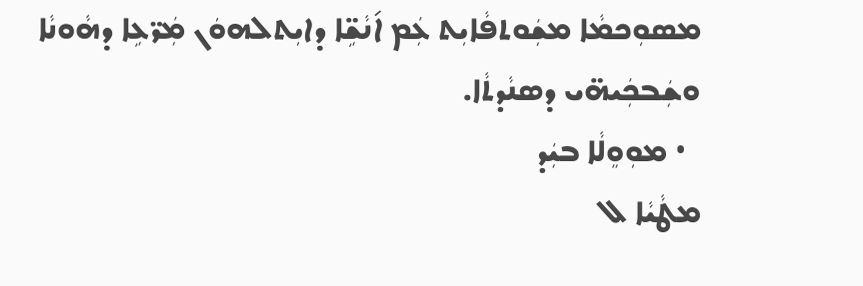ܡܣܘܼܟܡܵܐ ܡܫܲܘܬܦܵܐܝܼܬ ܥܲܡ ܐ݇ܢܵܫܹ̈ܐ ܕܐܝܼܬܠܗܘܿܢ ܡܲܪ̈ܥܹܐ ܕܗܵܘܢܵܐ ܘܫܲܒܟܲܝܗ̈ܝ ܕܣܢܵܕܬܵܐ.
  • ܡܘܼܘܸܠܵܐ ܒܝܲܕ
ܡܛܵܝܵܐ ܠ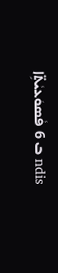ndis ܒ 6 ܦܵܣܘܿܥܝܵܬܹ̈ܐ